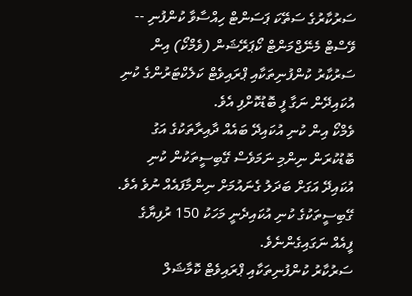ސަރުކާރުގެ ސަތޭކަ ޕަސަންޓް ހިއްސާވާ ކުންފުނި -- ވޭސްޓް މެނޭޖްމަންޓް ކޯޕަރޭޝަން (ވެމްކޯ) އިން ސަރުކާރު ކުންފުނިތަކާއި ޕްރައިވެޓް ކަލެކްޓަރުންގެ ކުނި އުކައިދޭން ނަގާ ފީ ބޮޑުކޮށްފި އެވެ.
ވެމްކޯ އިން ކުނި އުކައިދޭ ބައެއް ދާއިރާތަކުގެ އަގު ބޮޑުކުރަން ނިންމި ނަމަވެސް ގޭބިސީތަކުން ކުނި އުކައިދޭ އަގަށް ބަދަލު ގެނައުމަށް ނިންމާފައެއް ނުވެ އެވެ. ގޭބިސީތަކުގެ ކުނި އުކައިދެނީ މަހަކު 150 ރުފިޔާގެ ފީއެއް ނަގައިގެންނެވެ.
ސަރުކާރު ކުންފުނިތަކާއި ޕްރައިވެޓް ކޮމާޝަލް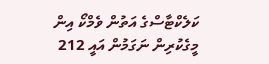ކަލެކްޓާސްގެ އަތުން ވެމްކޯ އިން މީގެކުރިން ނަގަމުން އައީ 212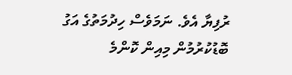ރުފިޔާ އެވެ. ނަމަވެސް ހިދުމަތުގެ އަގު ބޮޑުކުރުމުން މިއިން ކޮންމެ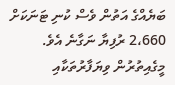ބަޔެއްގެ އަތުން ވެސް ކުނި ޓަނަކަށް 2،660 ރުފިޔާ ނަގާނެ އެވެ.
މީގެއިތުރުން ވިޔަފާރުތަކާއި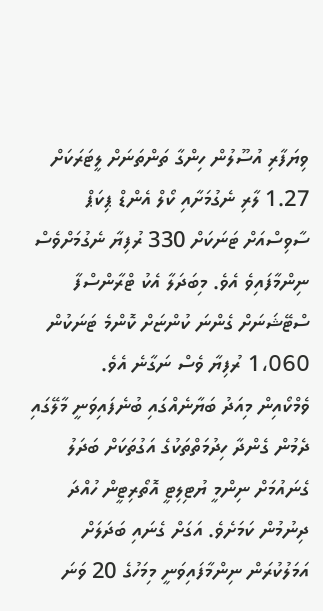ވިޔަފާރި އުސޫލުން ހިންގާ ތަންތަނަށް ލީޓަރަކަށް 1.27 ލާރި ނެގުމަށާއި ކޯލް އެންޑް ޕިކަޕް ސާވިސްއަށް ޓަނަކަށް 330 ރުފިޔާ ނެގުމަށްވެސް ނިންމާފައިވެ އެވެ. މިބަދަލާ އެކު ޓްރާންސްފާ ސްޓޭޝަނަށް ގެންނަ ކުންޏަށް ކޮންމެ ޓަނަކުން 1،060 ރުފިޔާ ވެސް ނަގާނެ އެވެ.
ވެމްކޯއިން މިއަދު ބަޔާނެއްގައި ބުނެފައިވަނީ މާލޭގައި ދެމުން ގެންދާ ހިދުމަތްތަކުގެ އަގުތަކަށް ބަދަލު ގެނައުމަށް ނިންމީ ޔުޓިލިޓީ އޮތޯރިޓީން ހުއްދަ ދިނުމުން ކަމަށެވެ. އަގަށް ގެނައި ބަދަލަށް އަމަލުކުރަން ނިންމާފައިވަނީ މިމަހުގެ 20 ވަނަ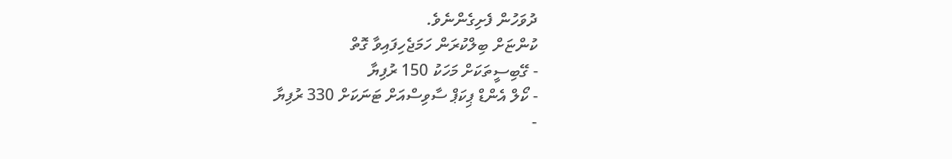ދުވަހުން ފެށިގެންނެވެ.
ކުންޏަށް ބިލްކުރަން ހަމަޖެހިފައިވާ ގޮތް
- ގޭބިސީތަކަށް މަހަކު 150 ރުފިޔާ
- ކޯލް އެންޑް ޕިކަޕް ސާވިސްއަށް ޓަނަކަށް 330 ރުފިޔާ
-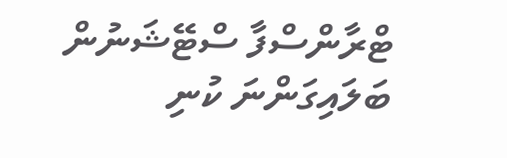ޓްރާންސްފާ ސްޓޭޝަނުން ބަލައިގަންނަ ކުނި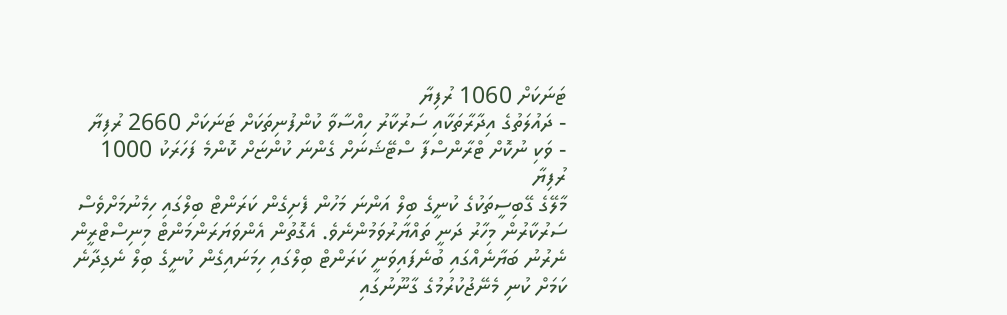ޓަނަކަށް 1060 ރުފިޔާ
- ދައުލަތުގެ އިދާރާތަކާއި ސަރުކާރު ހިއްސާވާ ކުންފުނިތަކަށް ޓަނަކަށް 2660 ރުފިޔާ
- ވަކި ނުކޮށް ޓްރާންސްފާ ސްޓޭޝަނަށް ގެންނަ ކުންޏަށް ކޮންމެ ފަހަރަކު 1000 ރުފިޔާ
މާލޭގެ ގޭބިސީތަކުގެ ކުނީގެ ބިލް އަންނަ މަހުން ފެށިގެން ކަރަންޓް ބިލްގައި ހިމެނުމަށްވެސް ސަރުކާރުން މިހާރު ދަނީ ތައްޔާރުވަމުންނެވެ. އެގޮތުން އެންވަޔަރަންމަންޓް މިނިސްޓްރީން ނެރުނު ބަޔާނެއްގައި ބުނެފައިވަނީ ކަރަންޓް ބިލްގައި ހިމަނައިގެން ކުނީގެ ބިލް ނެގިދާނެ ކަމަށް ކުނި މެނޭޖުކުރުމުގެ ގާނޫނުގައި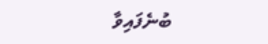ބުނެފައިވާ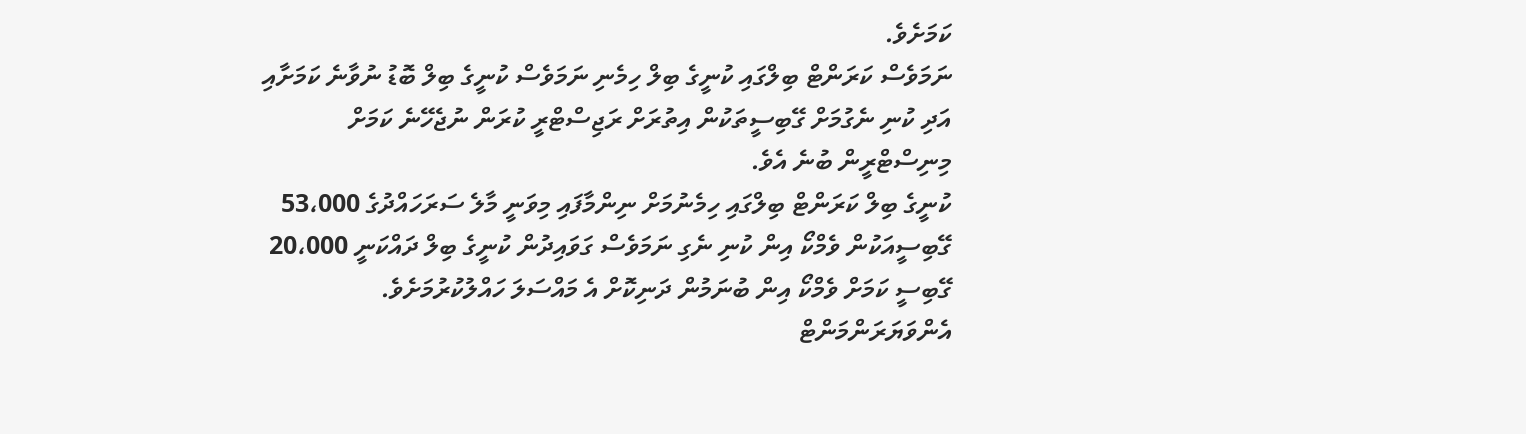ކަމަށެވެ.
ނަމަވެސް ކަރަންޓް ބިލްގައި ކުނީގެ ބިލް ހިމެނި ނަމަވެސް ކުނީގެ ބިލް ބޮޑު ނުވާނެ ކަމަށާއި އަދި ކުނި ނެގުމަށް ގޭބިސީތަކުން އިތުރަށް ރަޖިސްޓްރީ ކުރަން ނުޖެހޭނެ ކަމަށް މިނިސްޓްރީން ބުނެ އެވެ.
ކުނީގެ ބިލް ކަރަންޓް ބިލްގައި ހިމެނުމަށް ނިންމާފައި މިވަނީ މާލެ ސަރަހައްދުގެ 53،000 ގޭބިސީއަކުން ވެމްކޯ އިން ކުނި ނެގި ނަމަވެސް ގަވައިދުން ކުނީގެ ބިލް ދައްކަނީ 20،000 ގޭބިސީ ކަމަށް ވެމްކޯ އިން ބުނަމުން ދަނިކޮށް އެ މައްސަލަ ހައްލުކުރުމަށެވެ.
އެންވަޔަރަންމަންޓް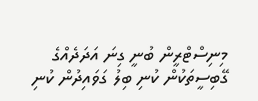މިނިސްޓްރީން ބުނީ ގިނަ އަދަދެއްގެ ގޭބިސީތަކުން ކުނި ބިލު ގަވައިދުން ކުނި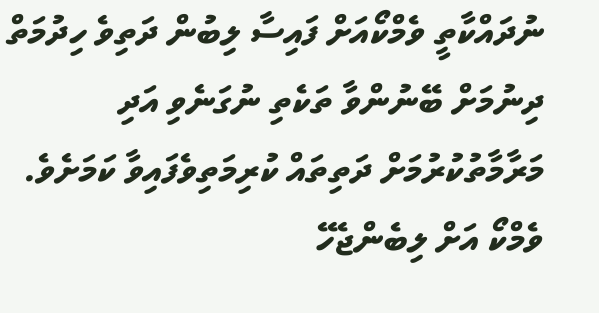ނުދައްކާތީ ވެމްކޯއަށް ފައިސާ ލިބުން ދަތިވެ ހިދުމަތް ދިނުމަށް ބޭނުންވާ ތަކެތި ނުގަނެވި އަދި މަރާމާތުކުރުމަށް ދަތިތައް ކުރިމަތިވެފައިވާ ކަމަށެވެ. ވެމްކޯ އަށް ލިބެންޖެހޭ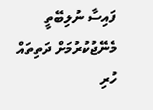ފައިސާ ނުލިބޭތީ މެނޭޖުކުރުމަށް ދަތިތައް ހުރި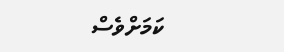ކަމަށްވެސް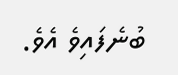ބުނެފައިވެ އެވެ.